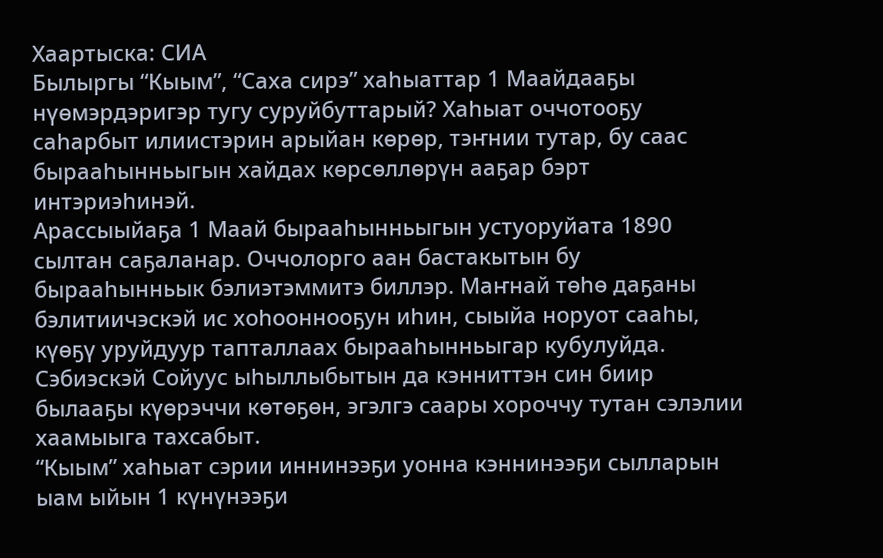Хаартыска: СИА
Былыргы “Кыым”, “Саха сирэ” хаһыаттар 1 Маайдааҕы нүөмэрдэригэр тугу суруйбуттарый? Хаһыат оччотооҕу саһарбыт илиистэрин арыйан көрөр, тэҥнии тутар, бу саас бырааһынньыгын хайдах көрсөллөрүн ааҕар бэрт интэриэһинэй.
Арассыыйаҕа 1 Маай бырааһынньыгын устуоруйата 1890 сылтан саҕаланар. Оччолорго аан бастакытын бу бырааһынньык бэлиэтэммитэ биллэр. Маҥнай төһө даҕаны бэлитиичэскэй ис хоһооннооҕун иһин, сыыйа норуот сааһы, күөҕү уруйдуур тапталлаах бырааһынньыгар кубулуйда. Сэбиэскэй Сойуус ыһыллыбытын да кэнниттэн син биир былааҕы күөрэччи көтөҕөн, эгэлгэ саары хороччу тутан сэлэлии хаамыыга тахсабыт.
“Кыым” хаһыат сэрии иннинээҕи уонна кэннинээҕи сылларын ыам ыйын 1 күнүнээҕи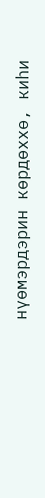нүөмэрдэрин көрдөххө, киһи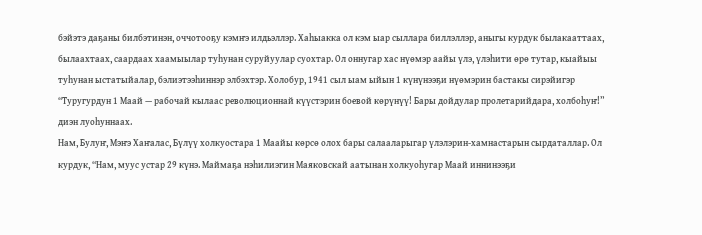бэйэтэ даҕаны билбэтинэн, оччотооҕу кэмҥэ илдьэллэр. Хаһыакка ол кэм ыар сыллара биллэллэр, аныгы курдук былакааттаах, былаахтаах, саардаах хаамыылар туһунан суруйуулар суохтар. Ол оннугар хас нүөмэр аайы үлэ, үлэһити өрө тутар, кыайыы туһунан ыстатыйалар, бэлиэтээһиннэр элбэхтэр. Холобур, 1941 сыл ыам ыйын 1 күнүнээҕи нүөмэрин бастакы сирэйигэр “Туругурдун 1 Маай — рабочай кылаас революционнай күүстэрин боевой көрүнүү! Бары дойдулар пролетарийдара, холбоһуҥ!” диэн луоһуннаах.
Нам, Булуҥ, Мэҥэ Хаҥалас, Бүлүү холкуостара 1 Маайы көрсө олох бары салааларыгар үлэлэрин-хамнастарын сырдаталлар. Ол курдук, “Нам, муус устар 29 күнэ. Маймаҕа нэһилиэгин Маяковскай аатынан холкуоһугар Маай иннинээҕи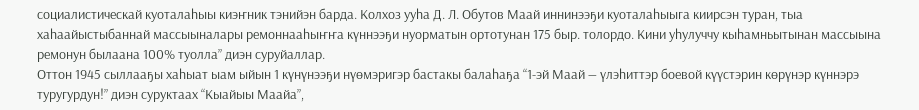социалистическай куоталаһыы киэҥник тэнийэн барда. Колхоз ууһа Д. Л. Обутов Маай иннинээҕи куоталаһыыга киирсэн туран, тыа хаһаайыстыбаннай массыыналары ремоннааһыҥҥа күннээҕи нуорматын ортотунан 175 быр. толордо. Кини уһулуччу кыһамньытынан массыына ремонун былаана 100% туолла” диэн суруйаллар.
Оттон 1945 сыллааҕы хаһыат ыам ыйын 1 күнүнээҕи нүөмэригэр бастакы балаһаҕа “1‑эй Маай — үлэһиттэр боевой күүстэрин көрүнэр күннэрэ туругурдун!” диэн суруктаах “Кыайыы Маайа”,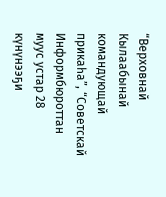“Верховнай Кылаабынай командующай прикаһа”, “Советскай Информбюроттан муус устар 28 күнүнээҕи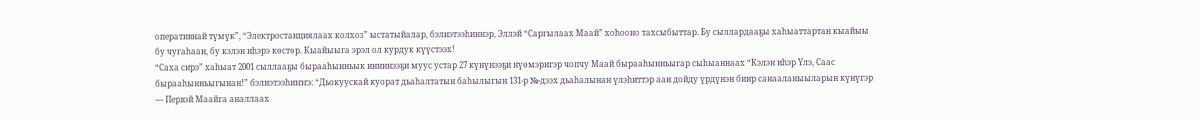оперативнай түмүк”, “Электростанциялаах колхоз” ыстатыйалар, бэлиэтээһиннэр, Эллэй “Саргылаах Маай” хоһооно тахсыбыттар. Бу сыллардааҕы хаһыаттартан кыайыы бу чугаһаан, бу кэлэн иһэрэ көстөр. Кыайыыга эрэл ол курдук күүстээх!
“Саха сирэ” хаһыат 2001 сыллааҕы бырааһынньык иннинээҕи муус устар 27 күнүнээҕи нүөмэригэр чопчу Маай бырааһынньыгар сыһыаннаах “Кэлэн иһэр Үлэ, Саас бырааһынньыгынан!” бэлиэтээһиҥҥэ: “Дьокуускай куорат дьаһалтатын баһылыгын 131‑р №-дээх дьаһалынан үлэһиттэр аан дойду үрдүнэн биир санааланыыларын күнүгэр — Первэй Маайга аналлаах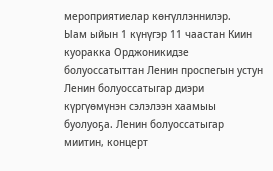мероприятиелар көҥүллэннилэр.
Ыам ыйын 1 күнүгэр 11 чаастан Киин куоракка Орджоникидзе болуоссатыттан Ленин проспегын устун Ленин болуоссатыгар диэри күргүөмүнэн сэлэлээн хаамыы буолуоҕа. Ленин болуоссатыгар миитин, концерт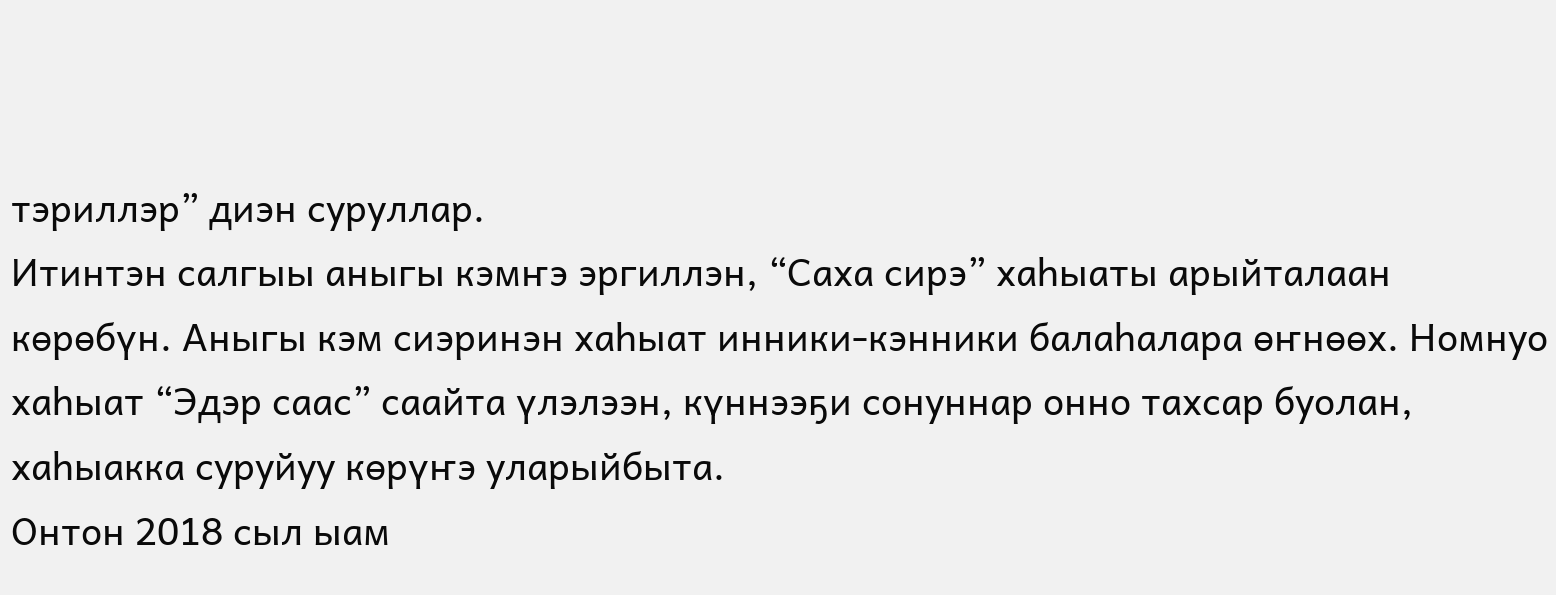тэриллэр” диэн суруллар.
Итинтэн салгыы аныгы кэмҥэ эргиллэн, “Саха сирэ” хаһыаты арыйталаан көрөбүн. Аныгы кэм сиэринэн хаһыат инники-кэнники балаһалара өҥнөөх. Номнуо хаһыат “Эдэр саас” саайта үлэлээн, күннээҕи сонуннар онно тахсар буолан, хаһыакка суруйуу көрүҥэ уларыйбыта.
Онтон 2018 сыл ыам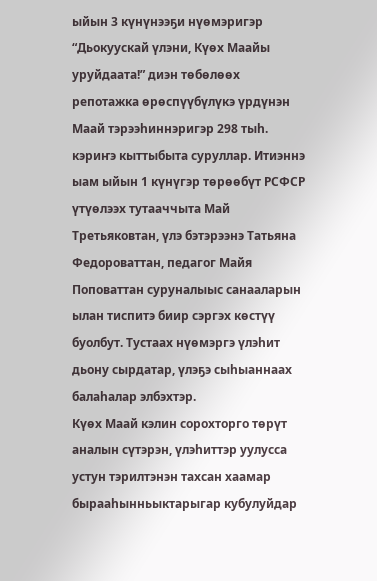ыйын 3 күнүнээҕи нүөмэригэр “Дьокуускай үлэни, Күөх Маайы уруйдаата!” диэн төбөлөөх репотажка өрөспүүбүлүкэ үрдүнэн Маай тэрээһиннэригэр 298 тыһ. кэриҥэ кыттыбыта суруллар. Итиэннэ ыам ыйын 1 күнүгэр төрөөбүт РСФСР үтүөлээх тутааччыта Май Третьяковтан, үлэ бэтэрээнэ Татьяна Федороваттан, педагог Майя Поповаттан суруналыыс санааларын ылан тиспитэ биир сэргэх көстүү буолбут. Тустаах нүөмэргэ үлэһит дьону сырдатар, үлэҕэ сыһыаннаах балаһалар элбэхтэр.
Күөх Маай кэлин сорохторго төрүт аналын сүтэрэн, үлэһиттэр уулусса устун тэрилтэнэн тахсан хаамар бырааһынньыктарыгар кубулуйдар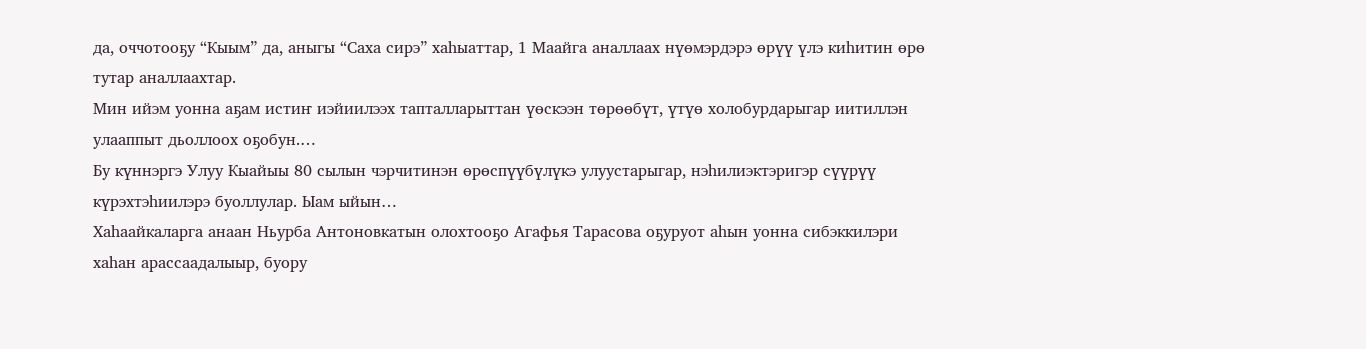да, оччотооҕу “Кыым” да, аныгы “Саха сирэ” хаһыаттар, 1 Маайга аналлаах нүөмэрдэрэ өрүү үлэ киһитин өрө тутар аналлаахтар.
Мин ийэм уонна аҕам истиҥ иэйиилээх тапталларыттан үөскээн төрөөбүт, үтүө холобурдарыгар иитиллэн улааппыт дьоллоох оҕобун.…
Бу күннэргэ Улуу Кыайыы 80 сылын чэрчитинэн өрөспүүбүлүкэ улуустарыгар, нэһилиэктэригэр сүүрүү күрэхтэһиилэрэ буоллулар. Ыам ыйын…
Хаһаайкаларга анаан Ньурба Антоновкатын олохтооҕo Агафья Тарасова оҕуруот аһын уонна сибэккилэри хаһан арассаадалыыр, буору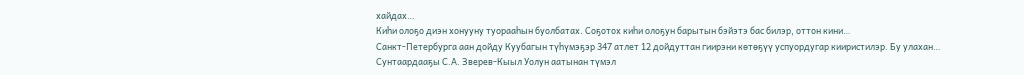хайдах…
Киһи олоҕо диэн хонууну туорааһын буолбатах. Соҕотох киһи олоҕун барытын бэйэтэ бас билэр, оттон кини…
Санкт-Петербурга аан дойду Куубагын түһүмэҕэр 347 атлет 12 дойдуттан гиирэни көтөҕүү успуордугар кииристилэр. Бу улахан…
Сунтаардааҕы С.А. Зверев-Кыыл Уолун аатынан түмэл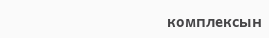комплексын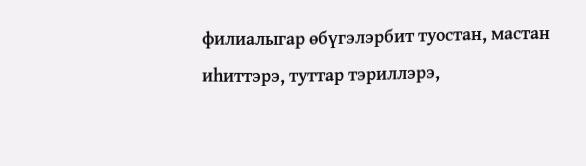филиалыгар өбүгэлэрбит туостан, мастан иһиттэрэ, туттар тэриллэрэ,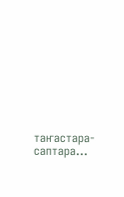таҥастара-саптара…